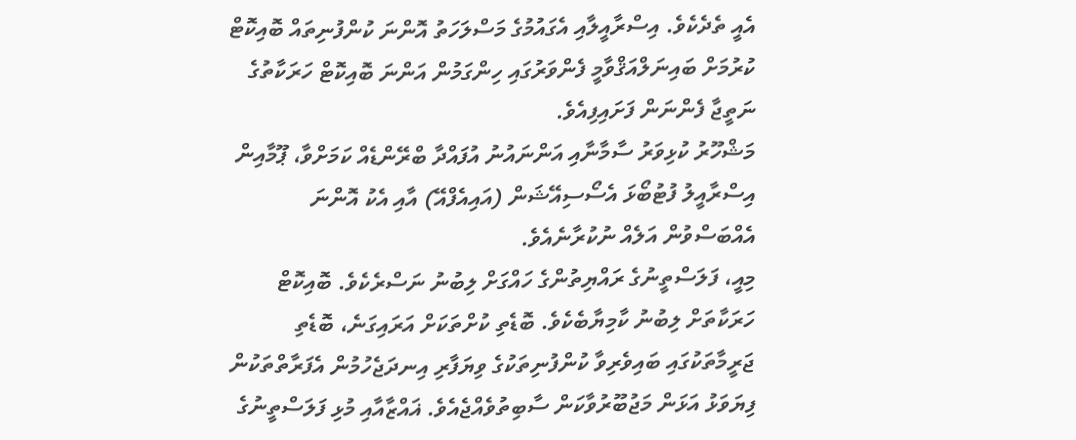އެއީ ތެދެކެވެ. އިސްރާއީލާއި އެގައުމުގެ މަސްލަހަތު އޮންނަ ކުންފުނިތައް ބޮއިކޮޓް ކުރުމަށް ބައިނަލްއަޤްވާމީ ފެންވަރުގައި ހިންގަމުން އަންނަ ބޮއިކޮޓް ހަރަކާތުގެ ނަތީޖާ ފެންނަން ފަށައިފިއެވެ.
މަޝްހޫރު ކުޅިވަރު ސާމާނާއި އަންނައުނު އުފައްދާ ބްރޭންޑެއް ކަމަށްވާ، ޕޫމާއިން އިސްރާއީލު ފުޓުބޯޅަ އެސޯސިއޭޝަން (އައިއެފްއޭ) އާއި އެކު އޮންނަ އެއްބަސްވުން އަލެއް ނުކުރާނެއެވެ.
މިއީ، ފަލަސްތީނުގެ ރައްޔިތުންގެ ހައްގަށް ލިބުނު ނަސްރެކެވެ. ބޮއިކޮޓް ހަރަކާތަށް ލިބުނު ކާމިޔާބެކެވެ. ބޮޑެތި ކުށްތަކަށް އަރައިގަނެ، ބޮޑެތި ޖަރީމާތަކުގައި ބައިވެރިވާ ކުންފުނިތަކުގެ ވިޔަފާރި އިނދަޖެހުމުން އެފަރާތްތަކުން ފިޔަވަޅު އަޅަން މަޖުބޫރުވާކަން ސާބިތުވެއްޖެއެވެ. ޣައްޒާއާއި މުޅި ފަލަސްތީނުގެ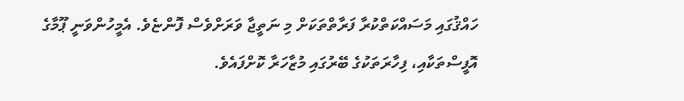ހައްޤުގައި މަސައްކަތްކުރާ ފަރާތްތަކަށް މި ނަތީޖާ ވަރަށްވެސް ފޮންޏެވެ. އެމީހުންވަނީ ޕޫމާގެ އޮފީސްތަކާއި، ފިހާރަތަކުގެ ބޭރުގައި މުޒާހަރާ ކޮށްފައެވެ.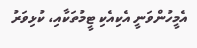އެމީހުންވަނީ އެކިއެކި ޓީމުތަކާއި، ކުޅިވަރު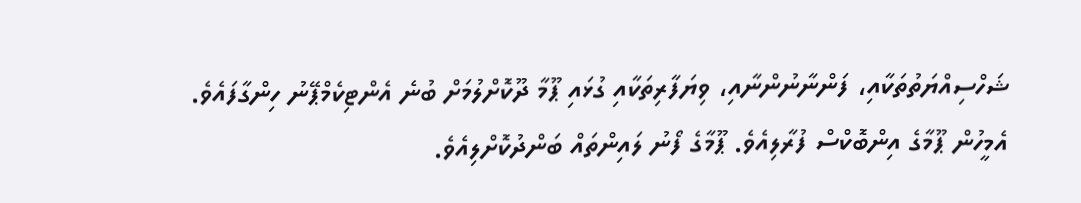ޝަހްސިއްޔަތުތަކާއި، ފަންނާނުންނާއި، ވިޔަފާރިތަކާއި ގުޅައި ޕޫމާ ދޫކޮށްލުމަށް ބުނެ އެންޓިކެމްޕޭނު ހިންގާފައެވެ. އެމީހުން ޕޫމާގެ އިންބޮކްސް ފުރާލިއެވެ. ޕޫމާގެ ފޯނު ލައިންތައް ބަންދުކޮށްލިއެވެ.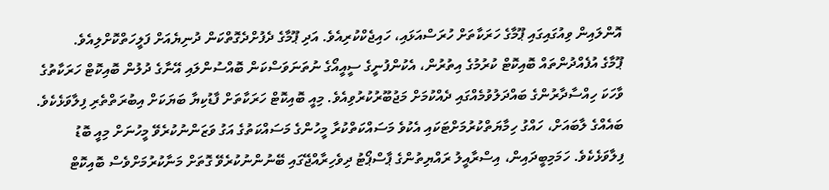އޮންލައިން ވިއުގައިގައި ޕޫމާގެ ހަރަކާތަށް ހުރަސްއަޅައި، ހައިޖެކްކުރިއެވެ. އަދި ޕޫމާގެ ދެފުށްދެގޮތްކަން ދުނިޔެއަށް ފަލީހަތްކޮށްލިއެވެ.
ޕޫމާގެ އުފެއްދުންތައް ބޮއިކޮޓް ކުރުމުގެ އިތުރުން، އެކުންފުނީގެ ސީއީއޯގެ ނުތަނަވަސްކަން ބޮއްސުންލައި އޭނާގެ ދުލުން ބޮއިކޮޓް ހަރަކާތުގެ ވާހަކަ ހިއްސާދާރުންގެ ބައްދަލުވުމެއްގައި ދެއްކުމަށް މަޖުބޫރުކުރުވިއެވެ. މިއީ ބޮއިކޮޓް ހަރަކާތަށް ފާޑުކިޔާ ބަޔަކަށް އިބުރަތްތެރި ފިލާވަޅެކެވެ.
ބައެއްގެ ލާބައަށް، ހައްގު ހިމާޔަތްކުރުމަށްޓަކައި އެކުވެ މަސައްކަތްކުރާ މީހުންގެ މަސައްކަތުގެ އަގު ވަޒަންނުކުރެވޭ މީހުނަށް މިއީ ބޮޑު ފިލާވަޅެކެވެ. ހަމަމިބީދައިން، އިސްރާއީލު ރައްޔިތުންގެ ޕާސްޕޯޓު ދިވެހިރާއްޖޭގައި ބޭނުންނުކުރެވޭ ގޮތަށް މަނާކުރުމަށްވެސް ބޮއިކޮޓް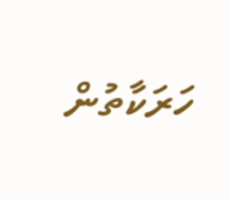ހަރަކާތުން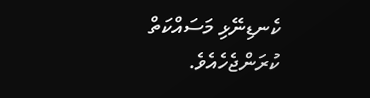ކެނޑިނޭޅި މަސައްކަތް ކުރަންޖެހެއެވެ.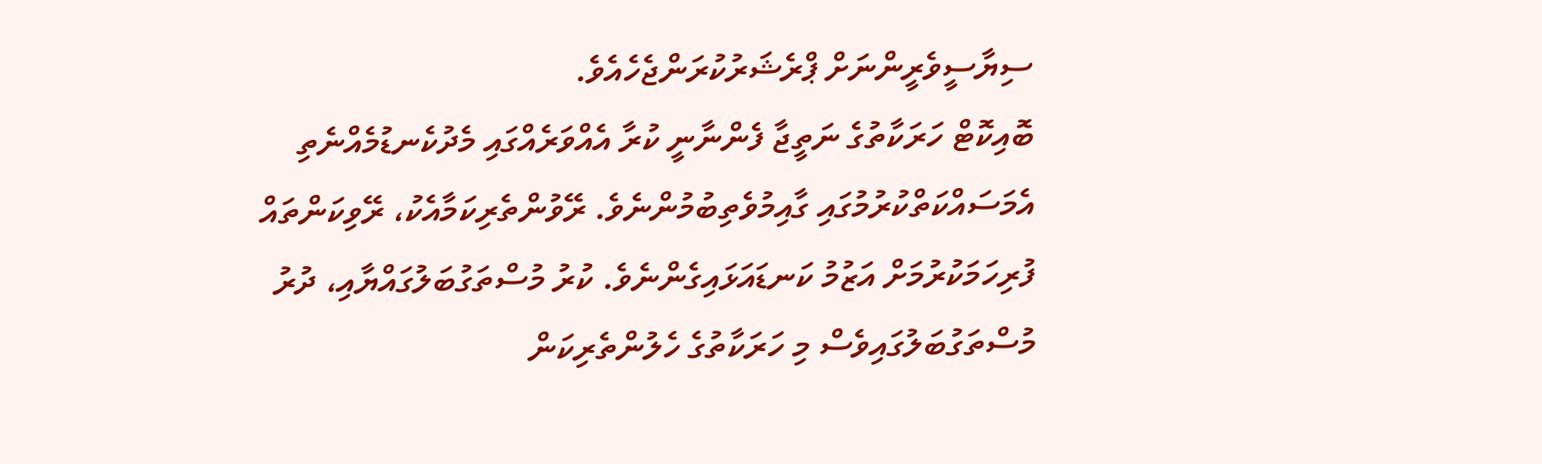ސިޔާސީވެރީންނަށް ޕްރެޝަރުކުރަންޖެހެއެވެ.
ބޮއިކޮޓް ހަރަކާތުގެ ނަތީޖާ ފެންނާނީ ކުރާ އެއްވަރެއްގައި މެދުކެނޑުމެއްނެތި އެމަސައްކަތްކުރުމުގައި ގާއިމުވެތިބުމުންނެވެ. ރޭވުންތެރިކަމާއެކު، ރޭވިކަންތައް ފުރިހަމަކުރުމަށް އަޒުމު ކަނޑައަޅައިގެންނެވެ. ކުރު މުސްތަގުބަލުގައްޔާއި، ދުރު މުސްތަގުބަލުގައިވެސް މި ހަރަކާތުގެ ހެލުންތެރިކަން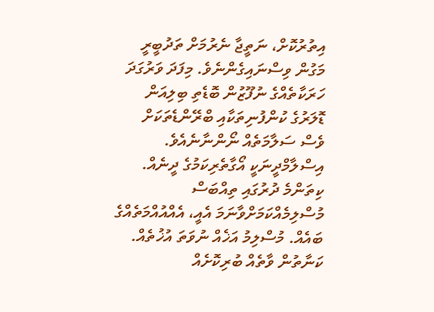އިތުރުކޮށް، ނަތީޖާ ނެރުމަށް ތަދުބީރީ މަގުން ވިސްނައިގެންނެވެ. މިފަދަ ވަރުގަދަ ހަރަކާތެއްގެ ނުފޫޒުން ބޮޑެތި ބިލިއަން ޑޮލަރުގެ ކުންފުނިތަކާއި ބްރޭންޑެތަކަށް ވެސް ސަލާމަތެއް ނޯންނާނެއެވެ.
އިސްލާމްދީނަކީ އޯގާތެރިކަމުގެ ދީނެއް. ކިތަންމެ ދުރުގައި ތިއްބަސް މުސްލިމެއްކަމަށްވާނަމަ އެއީ، އެއްއުއްމަތެއްގެ ބައެއް. މުސްލިމު އަޚެއް ނުވަތަ އުޚުތެއް. ކަނާތުން ވާތެއް ބުރިކޮށެއް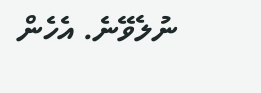ނުލެވޭނެ. އެހެން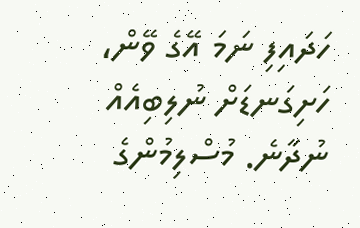ހަދައިފި ނަމަ އޭގެ ވޭން، ހަށިގަނޑަށް ނުލިބިއެއް ނުދާނެ. މުސްލިމުންގެ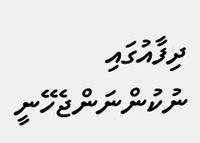ދިފާއުގައި ނުކުންނަންޖެހޭނީ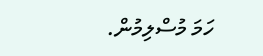ހަމަ މުސްލިމުން.